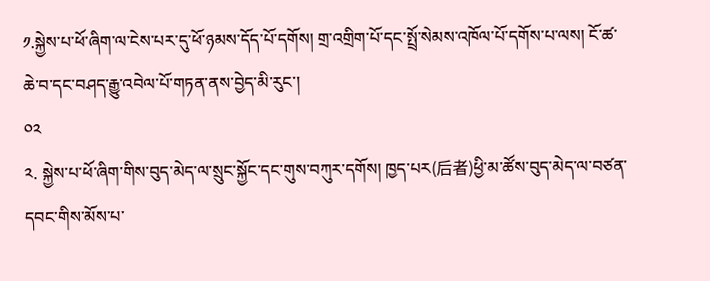༡.སྐྱེས་པ་ཕོ་ཞིག་ལ་ངེས་པར་དུ་ཕོ་ཉམས་དོད་པོ་དགོས། གྲ་འགྲིག་པོ་དང་སྤྲོ་སེམས་འཁོལ་པོ་དགོས་པ་ལས། ངོ་ཚ་ཆེ་བ་དང་བཤད་རྒྱུ་འབེལ་པོ་གཏན་ནས་བྱེད་མི་རུང་།
༠༢
༢. སྐྱེས་པ་ཕོ་ཞིག་གིས་བུད་མེད་ལ་སྲུང་སྐྱོང་དང་གུས་བཀུར་དགོས། ཁྱད་པར(后者)ཕྱི་མ་ཚོས་བུད་མེད་ལ་བཙན་དབང་གིས་མོས་པ་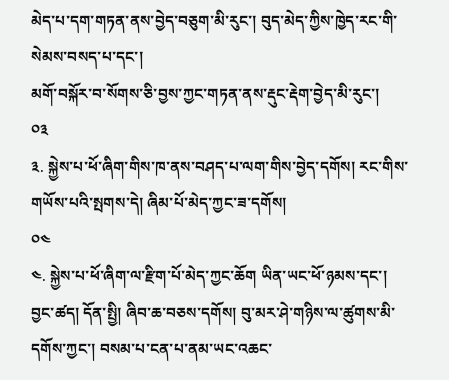མེད་པ་དག་གཏན་ནས་བྱེད་བཅུག་མི་རུང་། བུད་མེད་ཀྱིས་ཁྱེད་རང་གི་སེམས་བསད་པ་དང་།
མགོ་བསྐོར་བ་སོགས་ཅི་བྱས་ཀྱང་གཏན་ནས་རྡུང་རྡེག་བྱེད་མི་རུང་།
༠༣
༣. སྐྱེས་པ་ཕོ་ཞིག་གིས་ཁ་ནས་བཤད་པ་ལག་གིས་བྱེད་དགོས། རང་གིས་གཡོས་པའི་སྤགས་དེ། ཞིམ་པོ་མེད་ཀྱང་ཟ་དགོས།
༠༤
༤. སྐྱེས་པ་ཕོ་ཞིག་ལ་རྫིག་པོ་མེད་ཀྱང་ཆོག ཡིན་ཡང་ཕོ་ཉམས་དང་། བྱང་ཚད། དོན་སྤྱི། ཞིབ་ཆ་བཅས་དགོས། བུ་མར་ཤེ་གཉིས་ལ་ཚུགས་མི་དགོས་ཀྱང་། བསམ་པ་ངན་པ་ནམ་ཡང་འཆང་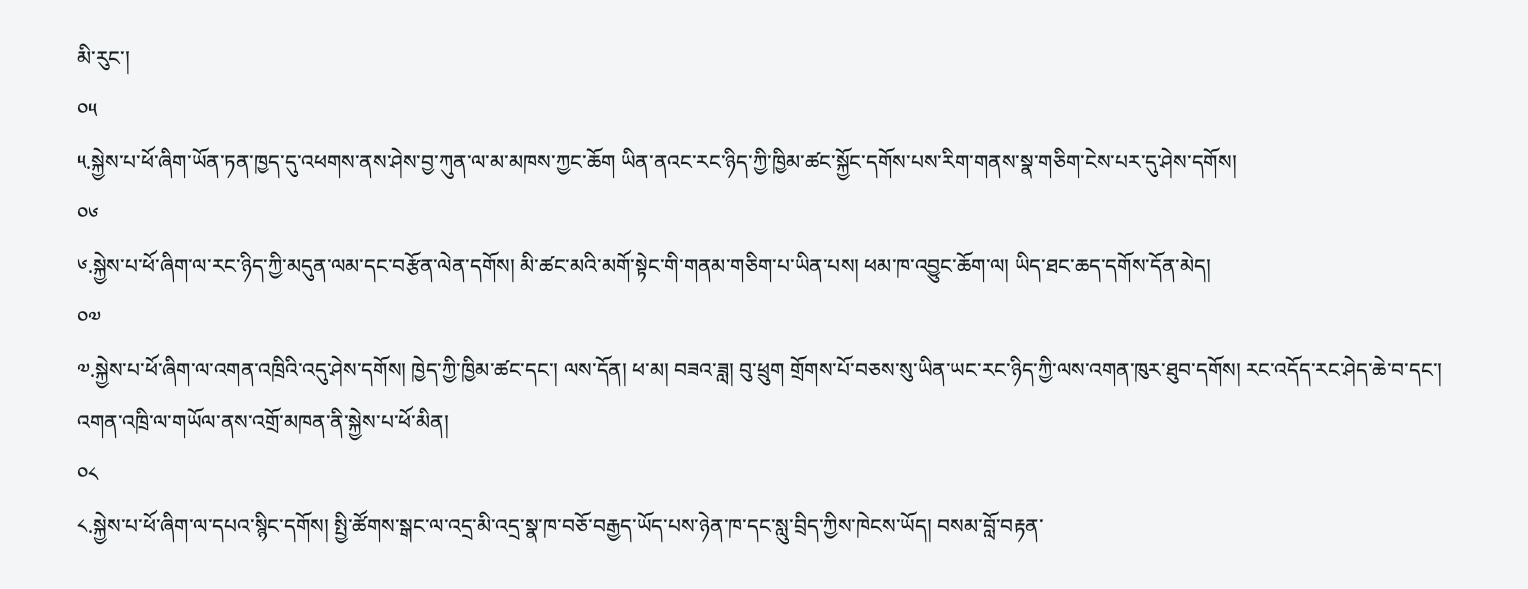མི་རུང་།
༠༥
༥.སྐྱེས་པ་ཕོ་ཞིག་ཡོན་ཏན་ཁྱད་དུ་འཕགས་ནས་ཤེས་བྱ་ཀུན་ལ་མ་མཁས་ཀྱང་ཆོག ཡིན་ནའང་རང་ཉིད་ཀྱི་ཁྱིམ་ཚང་སྐྱོང་དགོས་པས་རིག་གནས་སྣ་གཅིག་ངེས་པར་དུ་ཤེས་དགོས།
༠༦
༦.སྐྱེས་པ་ཕོ་ཞིག་ལ་རང་ཉིད་ཀྱི་མདུན་ལམ་དང་བརྩོན་ལེན་དགོས། མི་ཚང་མའི་མགོ་སྟེང་གི་གནམ་གཅིག་པ་ཡིན་པས། ཕམ་ཁ་འབྱུང་ཆོག་ལ། ཡིད་ཐང་ཆད་དགོས་དོན་མེད།
༠༧
༧.སྐྱེས་པ་ཕོ་ཞིག་ལ་འགན་འཁྲིའི་འདུ་ཤེས་དགོས། ཁྱེད་ཀྱི་ཁྱིམ་ཚང་དང་། ལས་དོན། ཕ་མ། བཟའ་ཟླ། བུ་ཕྲུག གྲོགས་པོ་བཅས་སུ་ཡིན་ཡང་རང་ཉིད་ཀྱི་ལས་འགན་ཁུར་ཐུབ་དགོས། རང་འདོད་རང་ཤེད་ཆེ་བ་དང་། འགན་འཁྲི་ལ་གཡོལ་ནས་འགྲོ་མཁན་ནི་སྐྱེས་པ་ཕོ་མིན།
༠༨
༨.སྐྱེས་པ་ཕོ་ཞིག་ལ་དཔའ་སྙིང་དགོས། སྤྱི་ཚོགས་སྒང་ལ་འདྲ་མི་འདྲ་སྣ་ཁ་བཅོ་བརྒྱད་ཡོད་པས་ཉེན་ཁ་དང་སླུ་བྲིད་ཀྱིས་ཁེངས་ཡོད། བསམ་བློ་བརྟན་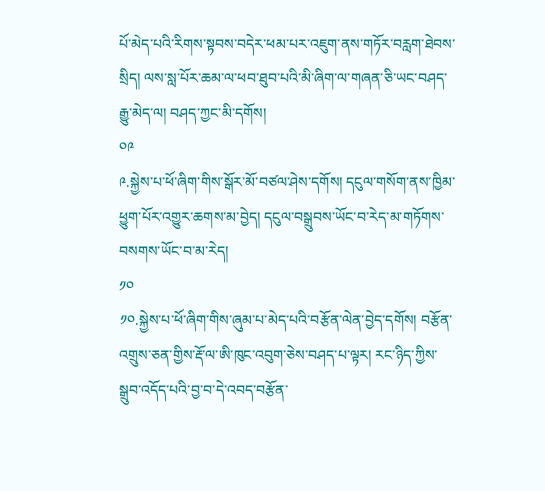པོ་མེད་པའི་རིགས་སྟབས་བདེར་ཕམ་པར་འཇུག་ནས་གཏོར་བརླག་ཐེབས་སྲིད། ལས་སླ་པོར་ཆམ་ལ་ཕབ་ཐུབ་པའི་མི་ཞིག་ལ་གཞན་ཅི་ཡང་བཤད་རྒྱུ་མེད་ལ། བཤད་ཀྱང་མི་དགོས།
༠༩
༩.སྐྱེས་པ་ཕོ་ཞིག་གིས་སྒོར་མོ་བཙལ་ཤེས་དགོས། དངུལ་གསོག་ནས་ཁྱིམ་ཕྱུག་པོར་འགྱུར་ཆགས་མ་བྱེད། དངུལ་བསྒྲུབས་ཡོང་བ་རེད་མ་གཏོགས་བསགས་ཡོང་བ་མ་རེད།
༡༠
༡༠.སྐྱེས་པ་ཕོ་ཞིག་གིས་ཞུམ་པ་མེད་པའི་བརྩོན་ལེན་བྱེད་དགོས། བརྩོན་འགྲུས་ཅན་གྱིས་རྡོ་ལ་ཨི་ཁུང་འབུག་ཅེས་བཤད་པ་ལྟར། རང་ཉིད་ཀྱིས་སྒྲུབ་འདོད་པའི་བྱ་བ་དེ་འབད་བརྩོན་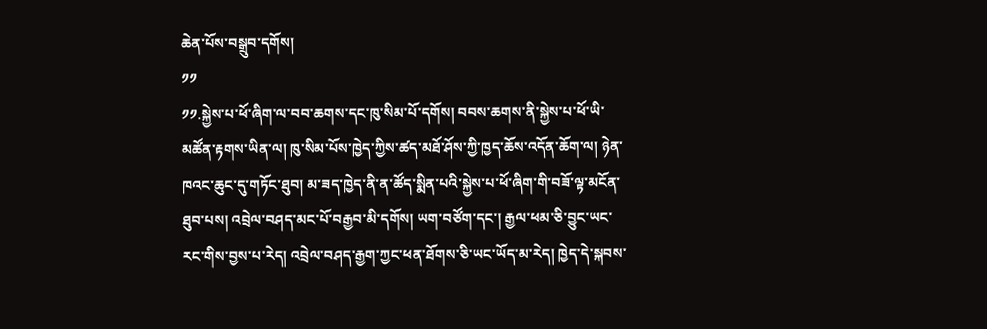ཆེན་པོས་བསྒྲུབ་དགོས།
༡༡
༡༡.སྐྱེས་པ་ཕོ་ཞིག་ལ་བབ་ཆགས་དང་ཁུ་སིམ་པོ་དགོས། བབས་ཆགས་ནི་སྐྱེས་པ་ཕོ་ཡི་མཚོན་རྟགས་ཡིན་ལ། ཁུ་སིམ་པོས་ཁྱེད་ཀྱིས་ཚད་མཐོ་ཤོས་ཀྱི་ཁྱད་ཆོས་འདོན་ཆོག་ལ། ཉེན་ཁའང་ཆུང་དུ་གཏོང་ཐུབ། མ་ཟད་ཁྱེད་ནི་ན་ཚོད་སྨིན་པའི་སྐྱེས་པ་ཕོ་ཞིག་གི་བཟོ་ལྟ་མངོན་ཐུབ་པས། འབྲེལ་བཤད་མང་པོ་བརྒྱབ་མི་དགོས། ཡག་བཙོག་དང་། རྒྱལ་ཕམ་ཅི་བྱུང་ཡང་རང་གིས་བྱས་པ་རེད། འབྲེལ་བཤད་རྒྱག་ཀྱང་ཕན་ཐོགས་ཅི་ཡང་ཡོད་མ་རེད། ཁྱེད་དེ་སྐབས་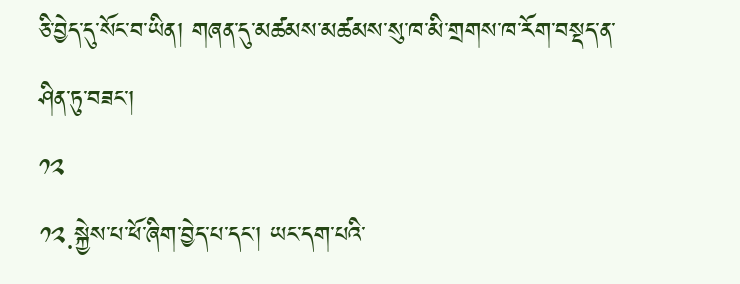ཅི་བྱེད་དུ་སོང་བ་ཡིན། གཞན་དུ་མཚམས་མཚམས་སུ་ཁ་མི་གྲགས་ཁ་རོག་བསྡད་ན་ཤིན་ཏུ་བཟང་།
༡༢
༡༢.སྐྱེས་པ་ཕོ་ཞིག་བྱེད་པ་དང་། ཡང་དག་པའི་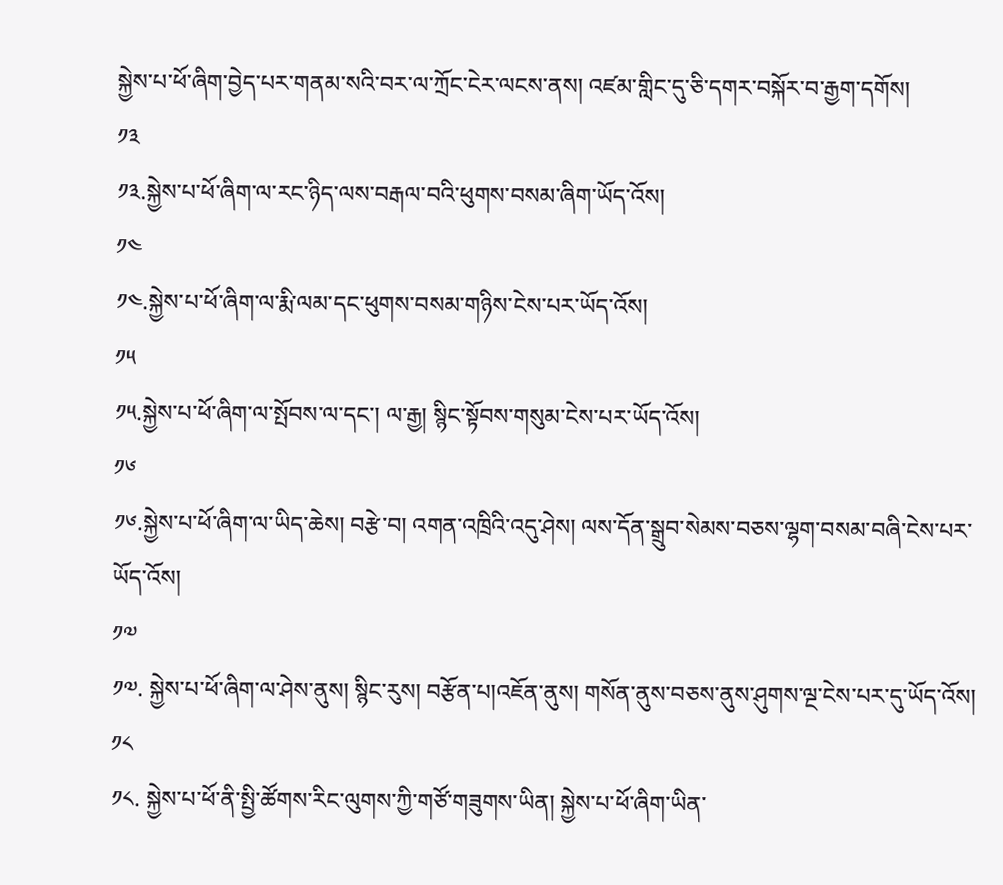སྐྱེས་པ་ཕོ་ཞིག་བྱེད་པར་གནམ་སའི་བར་ལ་ཀྲོང་ངེར་ལངས་ནས། འཛམ་གླིང་དུ་ཅི་དགར་བསྐོར་བ་རྒྱག་དགོས།
༡༣
༡༣.སྐྱེས་པ་ཕོ་ཞིག་ལ་རང་ཉིད་ལས་བརྒལ་བའི་ཕུགས་བསམ་ཞིག་ཡོད་འོས།
༡༤
༡༤.སྐྱེས་པ་ཕོ་ཞིག་ལ་རྨི་ལམ་དང་ཕུགས་བསམ་གཉིས་ངེས་པར་ཡོད་འོས།
༡༥
༡༥.སྐྱེས་པ་ཕོ་ཞིག་ལ་སྤོབས་ལ་དང་། ལ་རྒྱ། སྙིང་སྟོབས་གསུམ་ངེས་པར་ཡོད་འོས།
༡༦
༡༦.སྐྱེས་པ་ཕོ་ཞིག་ལ་ཡིད་ཆེས། བརྩེ་བ། འགན་འཁྲིའི་འདུ་ཤེས། ལས་དོན་སྒྲུབ་སེམས་བཅས་ལྷག་བསམ་བཞི་ངེས་པར་ཡོད་འོས།
༡༧
༡༧. སྐྱེས་པ་ཕོ་ཞིག་ལ་ཤེས་ནུས། སྙིང་རུས། བརྩོན་པ།འཇོན་ནུས། གསོན་ནུས་བཅས་ནུས་ཤུགས་ལྔ་ངེས་པར་དུ་ཡོད་འོས།
༡༨
༡༨. སྐྱེས་པ་ཕོ་ནི་སྤྱི་ཚོགས་རིང་ལུགས་ཀྱི་གཙོ་གཟུགས་ཡིན། སྐྱེས་པ་ཕོ་ཞིག་ཡིན་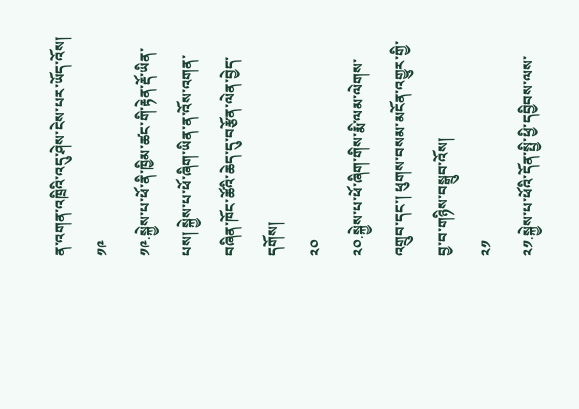ན་འགན་འཁྲིའི་འདུ་ཤེས་ངེས་པར་ཡོད་འོས།
༡༩
༡༩.སྐྱེས་པ་ཕོ་ནི་ཁྱིམ་ཚང་གི་རྟེན་རྡོ་ཡིན་པས། སྐྱེས་པ་ཕོ་ཞིག་ཡིན་ན་འོས་འགན་བཞིན་ཁོང་ཚོའི་ཆེད་དུ་བརྩོན་ལེན་བྱེད་དགོས།
༢༠
༢༠.སྐྱེས་པ་ཕོ་ཞིག་གིས་རྨི་ལམ་ལེགས་འགྲུབ་དང་། ཕུགས་བསམ་མངོན་འགྱུར་གྱི་བྱ་བ་གཉིས་བསྒྲུབ་འོས།
༢༡
༢༡.སྐྱེས་པ་ཕོའི་དོན་སྤྱི་ཕྱི་དབྱིབས་ལས་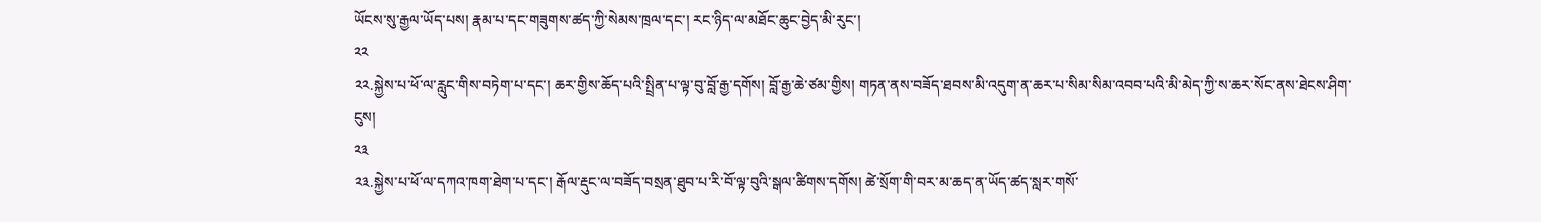ཡོངས་སུ་རྒྱལ་ཡོད་པས། རྣམ་པ་དང་གཟུགས་ཚད་ཀྱི་སེམས་ཁྲལ་དང་། རང་ཉིད་ལ་མཐོང་ཆུང་བྱེད་མི་རུང་།
༢༢
༢༢.སྐྱེས་པ་ཕོ་ལ་རླུང་གིས་བཏེག་པ་དང་། ཆར་གྱིས་ཆོད་པའི་སྤྲིན་པ་ལྟ་བུ་བློ་རྒྱ་དགོས། བློ་རྒྱ་ཆེ་ཙམ་གྱིས། གཏན་ནས་བཟོད་ཐབས་མི་འདུག་ན་ཆར་པ་སིམ་སིམ་འབབ་པའི་མི་མེད་ཀྱི་ས་ཆར་སོང་ནས་ཐེངས་ཤིག་ངུས།
༢༣
༢༣.སྐྱེས་པ་ཕོ་ལ་དཀའ་ཁག་ཐེག་པ་དང་། རྒོལ་རྡུང་ལ་བཟོད་བསྲན་ཐུབ་པ་རི་བོ་ལྟ་བུའི་སྒལ་ཚིགས་དགོས། ཚེ་སྲོག་གི་བར་མ་ཆད་ན་ཡོད་ཚད་སླར་གསོ་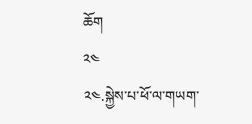ཆོག
༢༤
༢༤.སྐྱེས་པ་ཕོ་ལ་གཡག་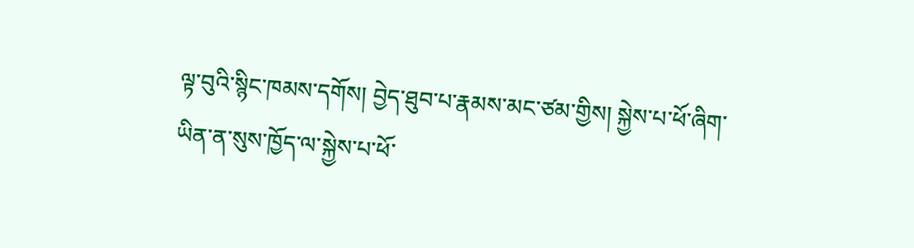ལྟ་བུའི་སྙིང་ཁམས་དགོས། བྱེད་ཐུབ་པ་རྣམས་མང་ཙམ་གྱིས། སྐྱེས་པ་ཕོ་ཞིག་ཡིན་ན་སུས་ཁྱོད་ལ་སྐྱེས་པ་ཕོ་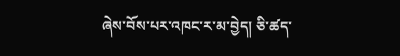ཞེས་བོས་པར་འཁང་ར་མ་བྱེད། ཅི་ཚད་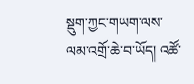སྡུག་ཀྱང་གཡག་ལས་ལམ་འགྲོ་ཆེ་བ་ཡོད། འཚོ་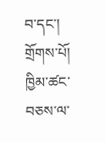བ་དང་། གྲོགས་པོ། ཁྱིམ་ཚང་བཅས་ལ་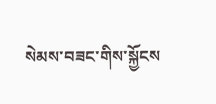སེམས་བཟང་གིས་སྐྱོངས